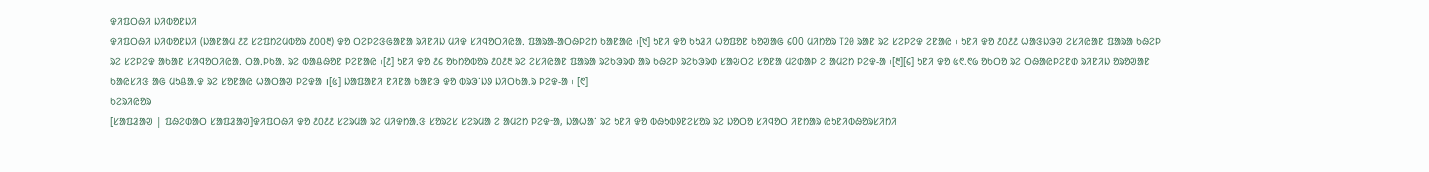ᱫᱤᱯᱛᱷᱤ ᱡᱤᱵᱚᱱᱡᱤ
ᱫᱤᱯᱛᱷᱤ ᱡᱤᱵᱚᱱᱡᱤ (ᱡᱟᱱᱟᱢ ᱒᱗ ᱥᱮᱯᱴᱮᱢᱵᱚᱨ ᱒᱐᱐᱓) ᱫᱚ ᱛᱮᱞᱮᱝᱜᱟᱱᱟ ᱨᱤᱱᱤᱡ ᱢᱤᱫ ᱥᱤᱧᱚᱛᱤᱭᱟᱹ ᱯᱟᱨᱟ-ᱟᱛᱷᱞᱮᱴ ᱠᱟᱱᱟᱭ ᱾[᱑] ᱩᱱᱤ ᱫᱚ ᱠᱩᱲᱤ ᱦᱚᱯᱚᱱ ᱠᱚᱣᱟᱜ ᱔00 ᱢᱤᱴᱚᱨ T20 ᱨᱟᱱ ᱨᱮ ᱥᱮᱞᱮᱫ ᱮᱱᱟᱭ ᱾ ᱩᱱᱤ ᱫᱚ ᱒᱐᱒᱒ ᱦᱟᱝᱡᱳᱣ ᱮᱥᱤᱭᱟᱱ ᱯᱟᱨᱟ ᱠᱷᱮᱞ ᱨᱮ ᱥᱮᱞᱮᱫ ᱟᱠᱟᱱ ᱥᱤᱧᱚᱛᱤᱭᱟᱹ ᱛᱟᱹᱞᱠᱟᱹ ᱨᱮ ᱵᱟᱪᱷᱚᱱ ᱞᱮᱱᱟᱭ ᱾[᱒] ᱩᱱᱤ ᱫᱚ ᱒᱔ ᱚᱠᱴᱚᱵᱚᱨ ᱒᱐᱒᱓ ᱨᱮ ᱮᱥᱤᱭᱟᱱ ᱯᱟᱨᱟ ᱨᱮᱠᱳᱨᱰ ᱟᱨ ᱠᱷᱮᱞ ᱨᱮᱠᱳᱨᱰ ᱥᱟᱶᱛᱮ ᱥᱚᱱᱟ ᱢᱮᱰᱟᱞ ᱮ ᱟᱢᱮᱴ ᱞᱮᱫ-ᱟ ᱾[᱓][᱔] ᱩᱱᱤ ᱫᱚ ᱕᱖.᱖᱙ ᱚᱠᱛᱚ ᱨᱮ ᱛᱷᱟᱭᱞᱮᱱᱰ ᱨᱤᱱᱤᱡ ᱚᱨᱚᱣᱟᱱ ᱠᱟᱭᱥᱤᱝ ᱟᱜ ᱢᱩᱪᱟ.ᱫ ᱨᱮ ᱥᱚᱱᱟᱭ ᱦᱟᱛᱟᱣ ᱞᱮᱫᱟ ।[᱕] ᱡᱟᱯᱟᱱᱤ ᱱᱤᱱᱟ ᱠᱟᱱᱳ ᱫᱚ ᱵᱨᱳᱸᱡᱽ ᱡᱤᱛᱠᱟ.ᱨ ᱞᱮᱫ-ᱟ ᱾ [᱖]
ᱠᱮᱨᱤᱭᱚᱨ
[ᱥᱟᱯᱲᱟᱣ | ᱯᱷᱮᱰᱟᱛ ᱥᱟᱯᱲᱟᱣ]ᱫᱤᱯᱛᱷᱤ ᱫᱚ ᱒᱐᱒᱒ ᱥᱮᱨᱢᱟ ᱨᱮ ᱢᱤᱫᱴᱟᱹᱝ ᱥᱚᱨᱮᱥ ᱥᱮᱨᱢᱟ ᱮ ᱟᱢᱮᱴ ᱞᱮᱫᱼᱟ, ᱡᱟᱦᱟᱸ ᱨᱮ ᱩᱱᱤ ᱫᱚ ᱵᱷᱩᱵᱽᱱᱮᱥᱚᱨ ᱨᱮ ᱡᱚᱛᱚ ᱥᱤᱧᱚᱛ ᱤᱱᱴᱟᱨ ᱭᱩᱱᱤᱵᱷᱚᱨᱥᱤᱴᱤ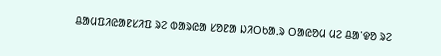ᱪᱟᱢᱯᱤᱭᱟᱱᱥᱤᱯ ᱨᱮ ᱵᱟᱨᱭᱟ ᱥᱚᱱᱟ ᱡᱤᱛᱠᱟᱹᱨ ᱛᱟᱭᱚᱢ ᱢᱮ ᱪᱟᱸᱫᱚ ᱨᱮ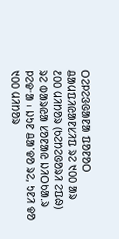ᱛᱮᱞᱮᱝᱜᱟᱱᱟ ᱯᱚᱱᱚᱛ ᱪᱟᱢᱯᱤᱭᱟᱱᱥᱤᱯ ᱨᱮ ᱑᱐᱐ ᱟᱨ ᱒᱐᱐ ᱢᱤᱴᱚᱨ (ᱠᱮᱴᱮᱜᱚᱨᱤ ᱮᱯᱷ) ᱨᱮ ᱵᱟᱨᱭᱟ ᱥᱚᱱᱟᱭ ᱡᱤᱛᱠᱟᱹᱨ ᱞᱮᱫᱼᱟ ᱾ ᱡᱩᱱ ᱪᱟᱸᱫᱚ ᱨᱮ, ᱩᱱᱤ ᱫᱚ ᱑᱐᱐ ᱢᱤᱴᱚᱨ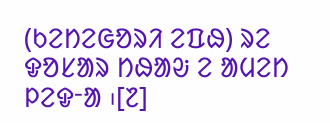(ᱠᱮᱴᱮᱜᱚᱨᱤ ᱮᱯᱷ) ᱨᱮ ᱫᱚᱥᱟᱨ ᱴᱷᱟᱶ ᱮ ᱟᱢᱮᱴ ᱞᱮᱫᱼᱟ ᱾[᱗]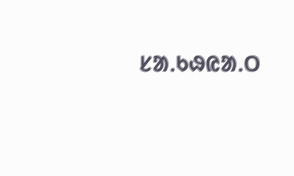ᱥᱟᱹᱠᱷᱭᱟᱹᱛ